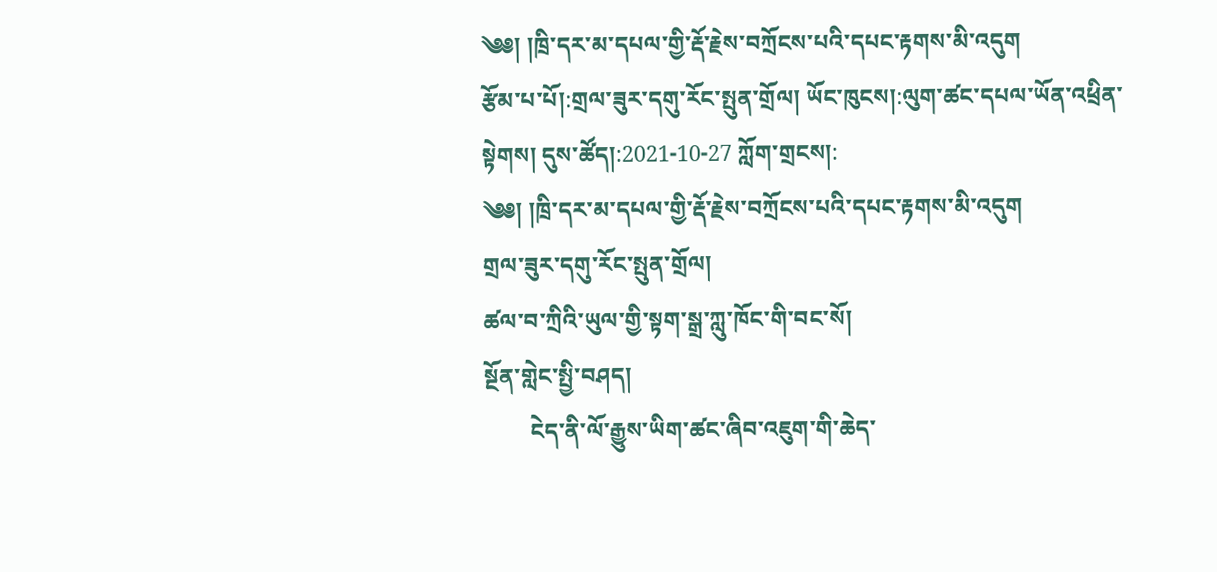༄༅། །ཁྲི་དར་མ་དཔལ་གྱི་རྡོ་རྗེས་བཀྲོངས་པའི་དཔང་རྟགས་མི་འདུག
རྩོམ་པ་པོ།:གྲལ་ཟུར་དགུ་རོང་སྤུན་གྲོལ། ཡོང་ཁུངས།:ལུག་ཚང་དཔལ་ཡོན་འཕྲིན་སྟེགས། དུས་ཚོད།:2021-10-27 ཀློག་གྲངས།:
༄༅། །ཁྲི་དར་མ་དཔལ་གྱི་རྡོ་རྗེས་བཀྲོངས་པའི་དཔང་རྟགས་མི་འདུག
གྲལ་ཟུར་དགུ་རོང་སྤུན་གྲོལ།
ཚལ་བ་ཀྲིའི་ཡུལ་གྱི་སྟག་སྒྲ་ཀླུ་ཁོང་གི་བང་སོ།
སྔོན་གླེང་སྤྱི་བཤད།
        ངེད་ནི་ལོ་རྒྱུས་ཡིག་ཚང་ཞིབ་འཇུག་གི་ཆེད་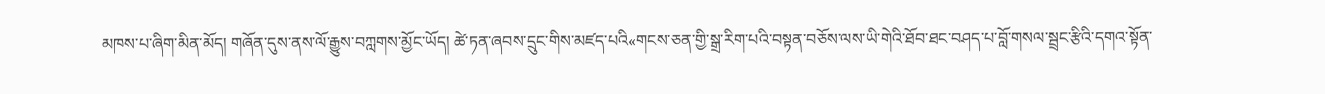མཁས་པ་ཞིག་མིན་མོད། གཞོན་དུས་ནས་ལོ་རྒྱུས་བཀླགས་མྱོང་ཡོད། ཚེ་ཏན་ཞབས་དྲུང་གིས་མཛད་པའི«གངས་ཅན་གྱི་སྒྲ་རིག་པའི་བསྟན་བཅོས་ལས་ཡི་གེའི་ཐོབ་ཐང་བཤད་པ་བློ་གསལ་སྦྲང་རྩིའི་དགའ་སྟོན་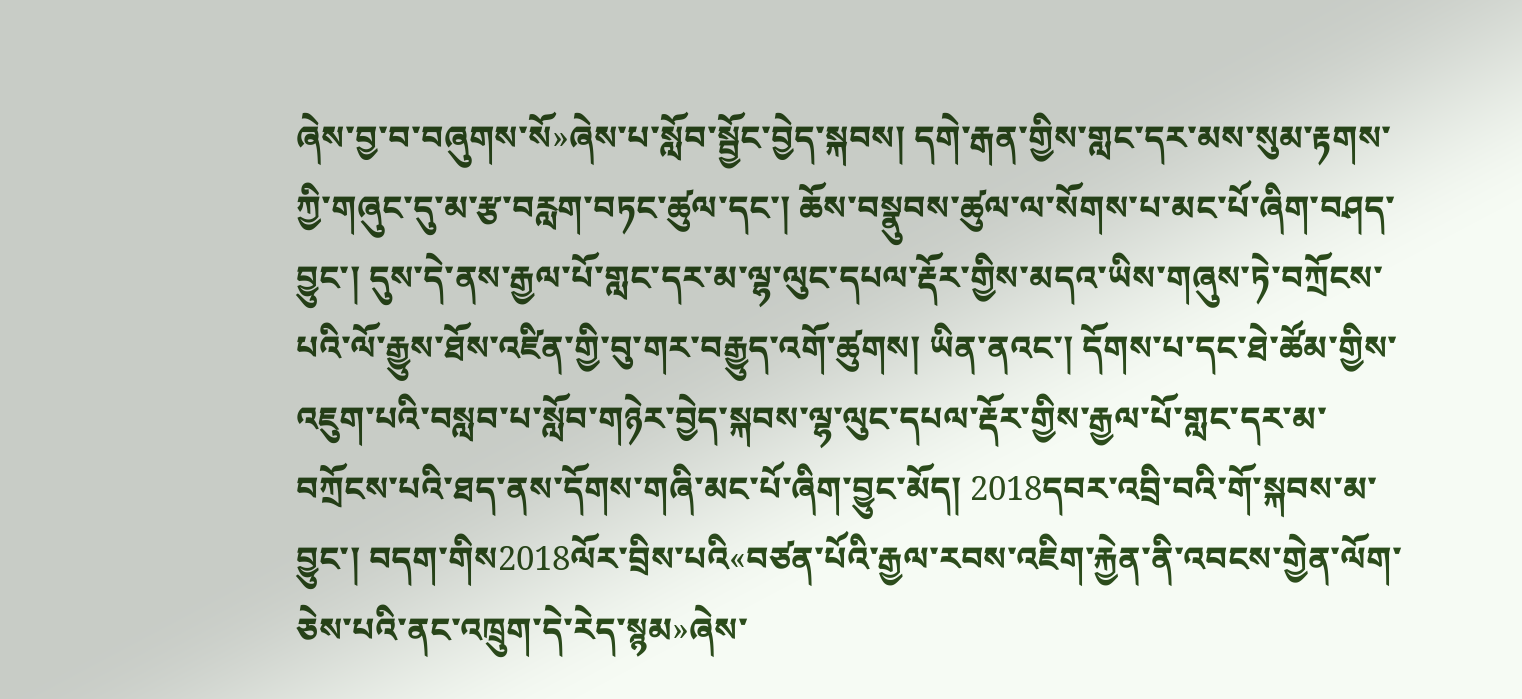ཞེས་བྱ་བ་བཞུགས་སོ»ཞེས་པ་སློབ་སྦྱོང་བྱེད་སྐབས། དགེ་རྒན་གྱིས་གླང་དར་མས་སུམ་རྟགས་ཀྱི་གཞུང་དུ་མ་རྩ་བརླག་བཏང་ཚུལ་དང་། ཆོས་བསྣུབས་ཚུལ་ལ་སོགས་པ་མང་པོ་ཞིག་བཤད་བྱུང་། དུས་དེ་ནས་རྒྱལ་པོ་གླང་དར་མ་ལྷ་ལུང་དཔལ་རྡོར་གྱིས་མདའ་ཡིས་གཞུས་ཏེ་བཀྲོངས་པའི་ལོ་རྒྱུས་ཐོས་འཛིན་གྱི་བུ་གར་བརྒྱུད་འགོ་ཚུགས། ཡིན་ནའང་། དོགས་པ་དང་ཐེ་ཚོམ་གྱིས་འཇུག་པའི་བསླབ་པ་སློབ་གཉེར་བྱེད་སྐབས་ལྷ་ལུང་དཔལ་རྡོར་གྱིས་རྒྱལ་པོ་གླང་དར་མ་བཀྲོངས་པའི་ཐད་ནས་དོགས་གཞི་མང་པོ་ཞིག་བྱུང་མོད། 2018དབར་འབྲི་བའི་གོ་སྐབས་མ་བྱུང་། བདག་གིས2018ལོར་བྲིས་པའི«བཙན་པོའི་རྒྱལ་རབས་འཇིག་རྐྱེན་ནི་འབངས་གྱེན་ལོག་ཅེས་པའི་ནང་འཁྲུག་དེ་རེད་སྙམ»ཞེས་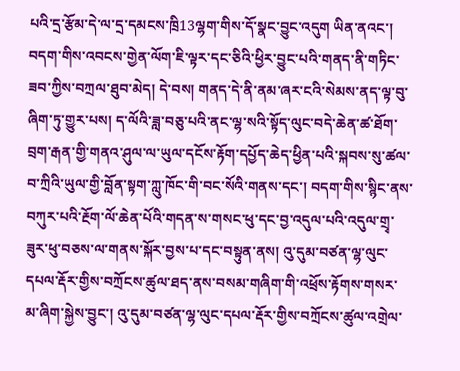པའི་དྲ་རྩོམ་དེ་ལ་དྲ་དམངས་ཁྲི13ལྷག་གིས་དོ་སྣང་བྱུང་འདུག ཡིན་ནའང་། བདག་གིས་འབངས་གྱེན་ལོག་ཇི་ལྟར་དང་ཅིའི་ཕྱིར་བྱུང་པའི་གནད་ནི་གཏིང་ཟབ་ཀྱིས་བཀྲལ་ཐུབ་མེད། དེ་བས། གནད་དེ་ནི་ནམ་ཞར་ངའི་སེམས་ནད་ལྟ་བུ་ཞིག་ཏུ་གྱུར་པས། ད་ལོའི་ཟླ་བཅུ་པའི་ནང་ལྷ་སའི་སྟོད་ལུང་བདེ་ཆེན་ཚ་ཐོག་བྲག་རྒན་གྱི་གནའ་ཤུལ་ལ་ཡུལ་དངོས་རྟོག་དཔྱོད་ཆེད་ཕྱིན་པའི་སྐབས་སུ་ཚལ་བ་ཀྲིའི་ཡུལ་གྱི་བློན་སྟག་ཀླུ་ཁོང་གི་བང་སོའི་གནས་དང་། བདག་གིས་སྙིང་ནས་བཀུར་པའི་རྔོག་ལོ་ཆེན་པོའི་གདན་ས་གསང་ཕུ་དང་བྱ་འདུལ་པའི་འདུལ་གྲྭ་ཟུར་ཕུ་བཅས་ལ་གནས་སྐོར་བྱས་པ་དང་བསྟུན་ནས། འུ་དུམ་བཙན་ལྷ་ལུང་དཔལ་རྡོར་གྱིས་བཀྲོངས་ཚུལ་ཐད་ནས་བསམ་གཞིག་གི་འཕྲོས་རྟོགས་གསར་མ་ཞིག་སྐྱེས་བྱུང་། འུ་དུམ་བཙན་ལྷ་ལུང་དཔལ་རྡོར་གྱིས་བཀྲོངས་ཚུལ་འགྲེལ་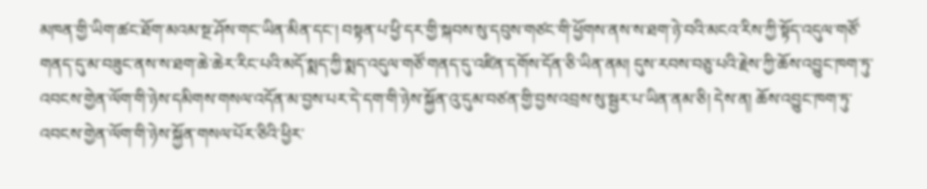མཁན་གྱི་ཡིག་ཚང་ཐོག་མའམ་སྔ་ཤོས་གང་ཡིན་མིན་དང་། བསྟན་པ་ཕྱི་དར་གྱི་སྐབས་སུ་དབུས་གཙང་གི་ཕྱོགས་ནས་ས་ཐག་ཉེ་བའི་མངའ་རིས་ཀྱི་སྟོད་འདུལ་གཙོ་གནད་དུ་མ་བཟུང་ནས་ས་ཐག་ཆེ་ཆེར་རིང་པའི་མདོ་སྨད་ཀྱི་སྨད་འདུལ་གཙོ་གནད་དུ་འཛིན་དགོས་དོན་ཅི་ཡིན་ནམ། དུས་རབས་བཅུ་པའི་རྗེས་ཀྱི་ཆོས་འབྱུང་ཁག་ཏུ་འབངས་གྱེན་ལོག་གི་ཉེས་དམིགས་གསལ་འདོན་མ་བྱས་པར་དེ་དག་གི་ཉེས་སྐྱོན་འུ་དུམ་བཙན་གྱི་བྱས་འབྲས་སུ་སྦྱར་པ་ཡིན་ནམ་ཅི། དེས་ན། ཆོས་འབྱུང་ཁག་ཏུ་འབངས་གྱེན་ལོག་གི་ཉེས་སྐྱོན་གསལ་པོར་ཅིའི་ཕྱིར་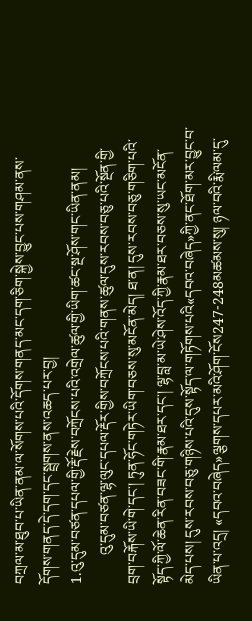བཀྲལ་མ་ཐུབ་པ་ཡིན་ནམ་ལ་སོགས་པའི་དོགས་གནད་མང་དག་ཅིག་སྐྱེས་བྱུང་པས་གཤམ་ནས་དོགས་གནད་དེ་དག་དང་སྦྲགས་ནས་འཆད་པར་བྱ།
1.འུ་དུམ་བཙན་དཔལ་གྱི་རྡོ་རྗེས་བཀྲོངས་པའི་འགྲེལ་ཚུལ་གྱི་ཡིག་ཚང་སྔ་ཤོས་གང་ཡིན་ནམ།
        འུ་དུམ་བཙན་ལྷ་ལུང་དཔལ་རྡོར་གྱིས་བཀྲོངས་པའི་གནས་ཚུལ་དུས་རབས་བཅུ་པའི་སྔོན་གྱི་བྲག་བརྐོས་ཡི་གེ་དང་། ཏུན་ཧོང་གཏེར་ཡིག་བཅས་སུ་མངོན་མེད། ཐ་ན། དུས་རབས་བཅུ་གཅིག་པའི་སྟོད་ཀྱི་ལོ་ཆེན་རིན་བཟང་གི་རྣམ་ཐར་དང་། ལྷ་བླ་མ་ཡེ་ཤེས་འོད་ཀྱི་རྣམ་ཐར་བཅས་སུ་ཡང་མངོན་མེད་པས། དུས་རབས་བཅུ་གཉིས་པའི་དུས་སྟོད་ལ་གཏོགས་པའི«དབའ་བཞེད»ཀྱི་ནང་ཐོག་མར་བྱུང་བ་ཡིན་པ་འདྲ། «དབའ་བཞེད»ལྕགས་དཔར་མའི་ཤོག་ངོས247-248མཚམས་སུ། ཉལ་བའི་རྨི་ལམ་དུ་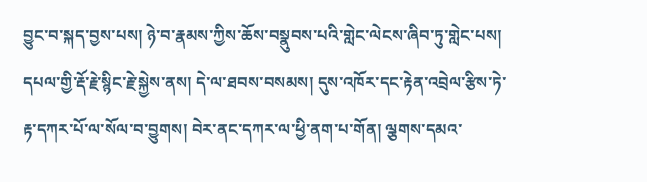བྱུང་བ་སྐད་བྱས་པས། ཉེ་བ་རྣམས་ཀྱིས་ཆོས་བསྣུབས་པའི་གླེང་ལེངས་ཞིབ་ཏུ་གླེང་པས། དཔལ་གྱི་རྡོ་རྗེ་སྙིང་རྗེ་སྐྱེས་ནས། དེ་ལ་ཐབས་བསམས། དུས་འཁོར་དང་རྟེན་འབྲེལ་རྩིས་ཏེ་རྟ་དཀར་པོ་ལ་སོལ་བ་བྱུགས། བེར་ནང་དཀར་ལ་ཕྱི་ནག་པ་གོན། ལྕགས་དམའ་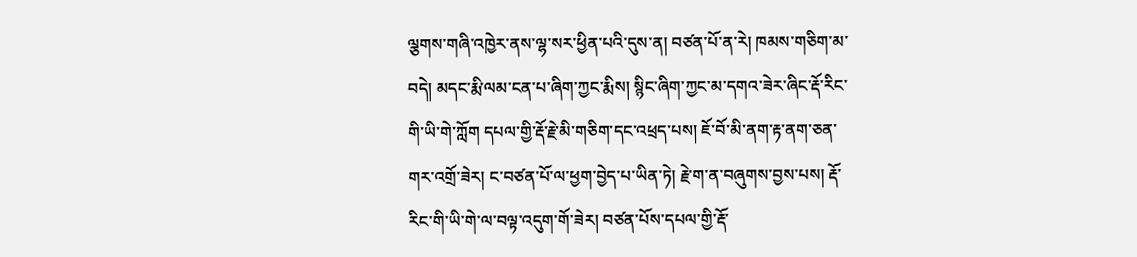ལྕགས་གཞི་འཁྱེར་ནས་ལྷ་སར་ཕྱིན་པའི་དུས་ན། བཙན་པོ་ན་རེ། ཁམས་གཅིག་མ་བདེ། མདང་རྨི་ལམ་ངན་པ་ཞིག་ཀྱང་རྨིས། སྙིང་ཞིག་ཀྱང་མ་དགའ་ཟེར་ཞིང་རྡོ་རིང་གི་ཡི་གེ་ཀློག དཔལ་གྱི་རྡོ་རྗེ་མི་གཅིག་དང་འཕྲད་པས། ཇོ་བོ་མི་ནག་རྟ་ནག་ཅན་གར་འགྲོ་ཟེར། ང་བཙན་པོ་ལ་ཕྱག་བྱེད་པ་ཡིན་ཏེ། རྗེ་ག་ན་བཞུགས་བྱས་པས། རྡོ་རིང་གི་ཡི་གེ་ལ་བལྟ་འདུག་གོ་ཟེར། བཙན་པོས་དཔལ་གྱི་རྡོ་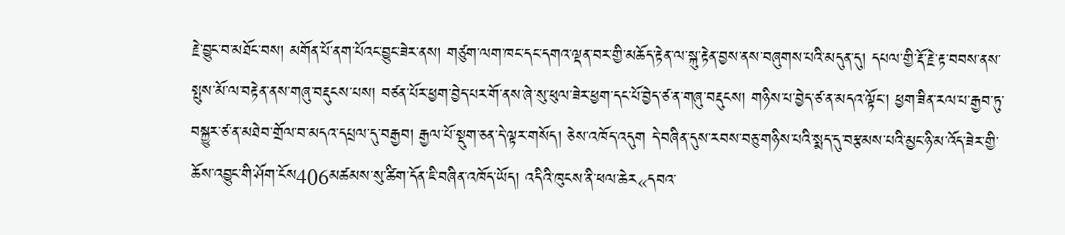རྗེ་བྱུང་བ་མཐོང་བས། མགོན་པོ་ནག་པོའང་བྱུང་ཟེར་ནས། གཙུག་ལག་ཁང་དང་དགའ་ལྡན་བར་གྱི་མཆོད་རྟེན་ལ་སྐུ་རྟེན་བྱས་ནས་བཞུགས་པའི་མདུན་དུ། དཔལ་གྱི་རྡོ་རྗེ་རྟ་བབས་ནས་སྤུས་མོ་ལ་བརྟེན་ནས་གཞུ་བརྡུངས་པས། བཙན་པོར་ཕྱག་བྱེད་པར་གོ་ནས་ཞེ་སུ་ཕུལ་ཟེར་ཕྱག་དང་པོ་བྱེད་ཙ་ན་གཞུ་བརྡུངས། གཉིས་པ་བྱེད་ཙ་ན་མདའ་ལྟོང་། ཕྱག་ཟིན་རལ་པ་རྒྱབ་ཏུ་བསྐྱུར་ཙ་ན་མཐེབ་གྲོལ་བ་མདའ་དཔྲལ་དུ་བརྒྱབ། རྒྱལ་པོ་སྡུག་ཅན་དེ་ལྟར་གསོད། ཅེས་འཁོད་འདུག དེ་བཞིན་དུས་རབས་བཅུ་གཉིས་པའི་སྨད་དུ་བརྩམས་པའི་མྱང་ཉི་མ་འོད་ཟེར་གྱི་ཆོས་འབྱུང་གི་ཤོག་ངོས406མཚམས་སུ་ཚིག་དོན་ཇི་བཞིན་འཁོད་ཡོད། འདིའི་ཁུངས་ནི་ཕལ་ཆེར«དབའ་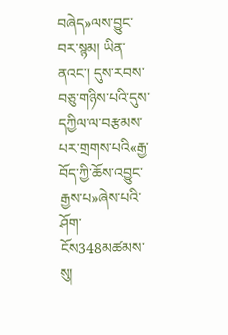བཞེད»ལས་བྱུང་བར་སྙམ། ཡིན་ནའང་། དུས་རབས་བཅུ་གཉིས་པའི་དུས་དཀྱིལ་ལ་བརྩམས་པར་གྲགས་པའི«རྒྱ་བོད་ཀྱི་ཆོས་འབྱུང་རྒྱས་པ»ཞེས་པའི་ཤོག་ངོས348མཚམས་སུ།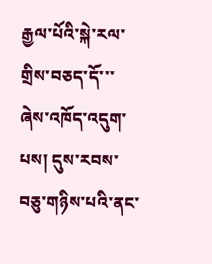རྒྱལ་པོའི་སྐེ་རལ་གྲིས་བཅད་དོ་་་ ཞེས་འཁོད་འདུག་པས། དུས་རབས་བཅུ་གཉིས་པའི་ནང་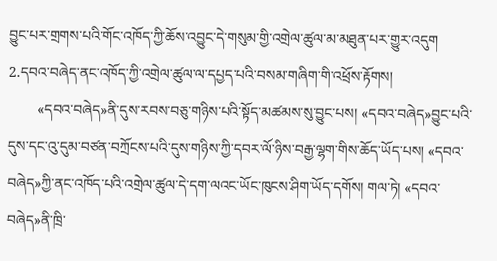བྱུང་པར་གྲགས་པའི་གོང་འཁོད་ཀྱི་ཆོས་འབྱུང་དེ་གསུམ་གྱི་འགྲེལ་ཚུལ་མ་མཐུན་པར་གྱུར་འདུག
2.དབའ་བཞེད་ནང་འཁོད་ཀྱི་འགྲེལ་ཚུལ་ལ་དཔྱད་པའི་བསམ་གཞིག་གི་འཕྲོས་རྟོགས།
        «དབའ་བཞེད»ནི་དུས་རབས་བཅུ་གཉིས་པའི་སྟོད་མཚམས་སུ་བྱུང་པས། «དབའ་བཞེད»བྱུང་པའི་དུས་དང་འུ་དུམ་བཙན་བཀྲོངས་པའི་དུས་གཉིས་ཀྱི་དབར་ལོ་ཉིས་བརྒྱ་ལྷག་གིས་ཆོད་ཡོད་པས། «དབའ་བཞེད»ཀྱི་ནང་འཁོད་པའི་འགྲེལ་ཚུལ་དེ་དག་ལའང་ཡོང་ཁུངས་ཤིག་ཡོད་དགོས། གལ་ཏེ། «དབའ་བཞེད»ནི་ཁྲི་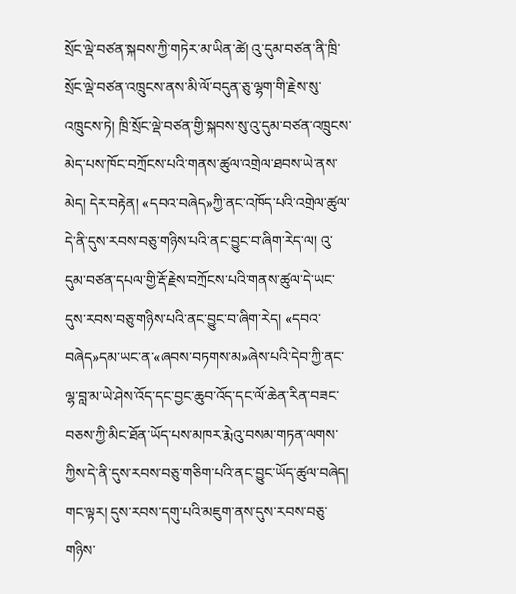སྲོང་ལྡེ་བཙན་སྐབས་ཀྱི་གཏེར་མ་ཡིན་ཚེ། འུ་དུམ་བཙན་ནི་ཁྲི་སྲོང་ལྡེ་བཙན་འཁྲུངས་ནས་མི་ལོ་བདུན་ཅུ་ལྷག་གི་རྗེས་སུ་འཁྲུངས་ཏེ། ཁྲི་སྲོང་ལྡེ་བཙན་གྱི་སྐབས་སུ་འུ་དུམ་བཙན་འཁྲུངས་མེད་པས་ཁོང་བཀྲོངས་པའི་གནས་ཚུལ་འགྲེལ་ཐབས་ཡེ་ནས་མེད། དེར་བརྟེན། «དབའ་བཞེད»ཀྱི་ནང་འཁོད་པའི་འགྲེལ་ཚུལ་དེ་ནི་དུས་རབས་བཅུ་གཉིས་པའི་ནང་བྱུང་བ་ཞིག་རེད་ལ། འུ་དུམ་བཙན་དཔལ་གྱི་རྡོ་རྗེས་བཀྲོངས་པའི་གནས་ཚུལ་དེ་ཡང་དུས་རབས་བཅུ་གཉིས་པའི་ནང་བྱུང་བ་ཞིག་རེད། «དབའ་བཞེད»དམ་ཡང་ན་«ཞབས་བཏགས་མ»ཞེས་པའི་དེབ་ཀྱི་ནང་ལྷ་བླ་མ་ཡེ་ཤེས་འོད་དང་བྱང་ཆུབ་འོད་དང་ལོ་ཆེན་རིན་བཟང་བཅས་ཀྱི་མིང་ཐོན་ཡོད་པས་མཁར་རྨེའུ་བསམ་གཏན་ལགས་ཀྱིས་དེ་ནི་དུས་རབས་བཅུ་གཅིག་པའི་ནང་བྱུང་ཡོད་ཚུལ་བཞེད། གང་ལྟར། དུས་རབས་དགུ་པའི་མཇུག་ནས་དུས་རབས་བཅུ་གཉིས་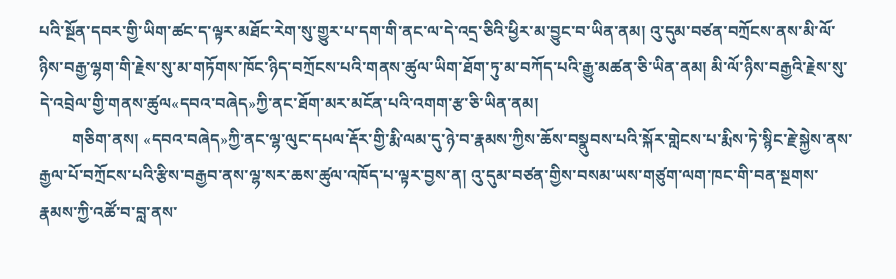པའི་སྔོན་དབར་གྱི་ཡིག་ཚང་ད་ལྟར་མཐོང་རེག་སུ་གྱུར་པ་དག་གི་ནང་ལ་དེ་འདྲ་ཅིའི་ཕྱིར་མ་བྱུང་བ་ཡིན་ནམ། འུ་དུམ་བཙན་བཀྲོངས་ནས་མི་ལོ་ཉིས་བརྒྱ་ལྷག་གི་རྗེས་སུ་མ་གཏོགས་ཁོང་ཉིད་བཀྲོངས་པའི་གནས་ཚུལ་ཡིག་ཐོག་ཏུ་མ་བཀོད་པའི་རྒྱུ་མཚན་ཅི་ཡིན་ནམ། མི་ལོ་ཉིས་བརྒྱའི་རྗེས་སུ་དེ་འབྲེལ་གྱི་གནས་ཚུལ«དབའ་བཞེད»ཀྱི་ནང་ཐོག་མར་མངོན་པའི་འགག་རྩ་ཅི་ཡིན་ནམ།
        གཅིག་ནས། «དབའ་བཞེད»ཀྱི་ནང་ལྷ་ལུང་དཔལ་རྡོར་གྱི་རྨི་ལམ་དུ་ཉེ་བ་རྣམས་ཀྱིས་ཆོས་བསྣུབས་པའི་སྐོར་གླེངས་པ་རྨིས་ཏེ་སྙིང་རྗེ་སྐྱེས་ནས་རྒྱལ་པོ་བཀྲོངས་པའི་རྩིས་བརྒྱབ་ནས་ལྷ་སར་ཆས་ཚུལ་འཁོད་པ་ལྟར་བྱས་ན། འུ་དུམ་བཙན་གྱིས་བསམ་ཡས་གཙུག་ལག་ཁང་གི་བན་སྔགས་རྣམས་ཀྱི་འཚོ་བ་བླ་ནས་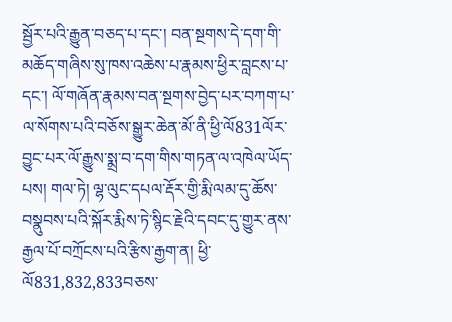སྦྱོར་པའི་རྒྱུན་བཅད་པ་དང་། བན་སྔགས་དེ་དག་གི་མཆོད་གཞིས་སུ་ཁས་འཆེས་པ་རྣམས་ཕྱིར་བླངས་པ་དང་། ལོ་གཞོན་རྣམས་བན་སྔགས་བྱེད་པར་བཀག་པ་ལ་སོགས་པའི་བཅོས་སྒྱུར་ཆེན་མོ་ནི་ཕྱི་ལོ831ལོར་བྱུང་པར་ལོ་རྒྱུས་སྨྲ་བ་དག་གིས་གཏན་ལ་འཁེལ་ཡོད་པས། གལ་ཏེ། ལྷ་ལུང་དཔལ་རྡོར་གྱི་རྨི་ལམ་དུ་ཆོས་བསྣུབས་པའི་སྐོར་རྨིས་ཏེ་སྙིང་རྗེའི་དབང་དུ་གྱུར་ནས་རྒྱལ་པོ་བཀྲོངས་པའི་རྩིས་རྒྱག་ན། ཕྱི་ལོ831,832,833བཅས་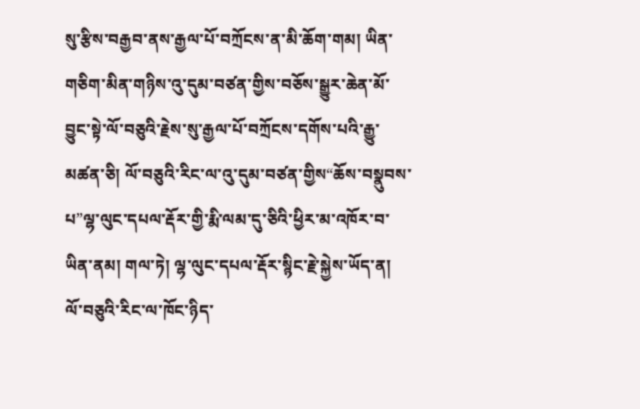སུ་རྩིས་བརྒྱབ་ནས་རྒྱལ་པོ་བཀྲོངས་ན་མི་ཆོག་གམ། ཡིན་གཅིག་མིན་གཉིས་འུ་དུམ་བཙན་གྱིས་བཅོས་སྒྱུར་ཆེན་མོ་བྱུང་སྟེ་ལོ་བཅུའི་རྗེས་སུ་རྒྱལ་པོ་བཀྲོངས་དགོས་པའི་རྒྱུ་མཚན་ཅི། ལོ་བཅུའི་རིང་ལ་འུ་དུམ་བཙན་གྱིས“ཆོས་བསྣུབས་པ”ལྷ་ལུང་དཔལ་རྡོར་གྱི་རྨི་ལམ་དུ་ཅིའི་ཕྱིར་མ་འཁོར་བ་ཡིན་ནམ། གལ་ཏེ། ལྷ་ལུང་དཔལ་རྡོར་སྙིང་རྗེ་སྐྱེས་ཡོད་ན། ལོ་བཅུའི་རིང་ལ་ཁོང་ཉིད་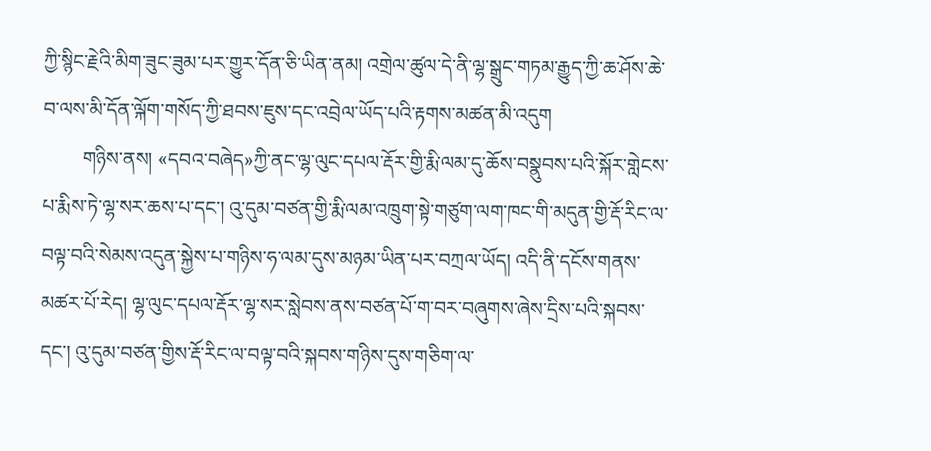ཀྱི་སྙིང་རྗེའི་མིག་ཟུང་ཟུམ་པར་གྱུར་དོན་ཅི་ཡིན་ནམ། འགྲེལ་ཚུལ་དེ་ནི་ལྷ་སྒྲུང་གཏམ་རྒྱུད་ཀྱི་ཆ་ཤོས་ཆེ་བ་ལས་མི་དོན་ལྐོག་གསོད་ཀྱི་ཐབས་ཇུས་དང་འབྲེལ་ཡོད་པའི་རྟགས་མཚན་མི་འདུག
        གཉིས་ནས། «དབའ་བཞེད»ཀྱི་ནང་ལྷ་ལུང་དཔལ་རྡོར་གྱི་རྨི་ལམ་དུ་ཆོས་བསྣུབས་པའི་སྐོར་གླེངས་པ་རྨིས་ཏེ་ལྷ་སར་ཆས་པ་དང་། འུ་དུམ་བཙན་གྱི་རྨི་ལམ་འཁྲུག་སྟེ་གཙུག་ལག་ཁང་གི་མདུན་གྱི་རྡོ་རིང་ལ་བལྟ་བའི་སེམས་འདུན་སྐྱེས་པ་གཉིས་ཧ་ལམ་དུས་མཉམ་ཡིན་པར་བཀྲལ་ཡོད། འདི་ནི་དངོས་གནས་མཚར་པོ་རེད། ལྷ་ལུང་དཔལ་རྡོར་ལྷ་སར་སླེབས་ནས་བཙན་པོ་ག་བར་བཞུགས་ཞེས་དྲིས་པའི་སྐབས་དང་། འུ་དུམ་བཙན་གྱིས་རྡོ་རིང་ལ་བལྟ་བའི་སྐབས་གཉིས་དུས་གཅིག་ལ་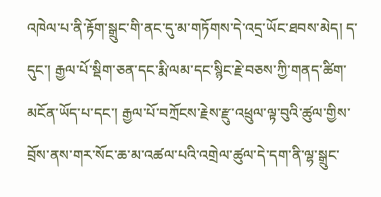འཁེལ་པ་ནི་རྟོག་སྒྲུང་གི་ནང་དུ་མ་གཏོགས་དེ་འདྲ་ཡོང་ཐབས་མེད། ད་དུང་། རྒྱལ་པོ་སྡིག་ཅན་དང་རྨི་ལམ་དང་སྙིང་རྗེ་བཅས་ཀྱི་གནད་ཚིག་མངོན་ཡོད་པ་དང་། རྒྱལ་པོ་བཀྲོངས་རྗེས་རྫུ་འཕྲུལ་ལྟ་བུའི་ཚུལ་གྱིས་བྲོས་ནས་གར་སོང་ཆ་མ་འཚལ་པའི་འགྲེལ་ཚུལ་དེ་དག་ནི་ལྷ་སྒྲུང་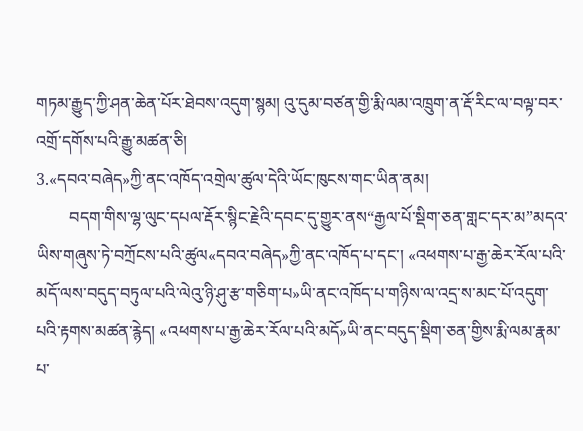གཏམ་རྒྱུད་ཀྱི་ཤན་ཆེན་པོར་ཐེབས་འདུག་སྙམ། འུ་དུམ་བཙན་གྱི་རྨི་ལམ་འཁྲུག་ན་རྡོ་རིང་ལ་བལྟ་བར་འགྲོ་དགོས་པའི་རྒྱུ་མཚན་ཅི།
3.«དབའ་བཞེད»ཀྱི་ནང་འཁོད་འགྲེལ་ཚུལ་དེའི་ཡོང་ཁུངས་གང་ཡིན་ནམ།
        བདག་གིས་ལྷ་ལུང་དཔལ་རྡོར་སྙིང་རྗེའི་དབང་དུ་གྱུར་ནས“རྒྱལ་པོ་སྡིག་ཅན་གླང་དར་མ”མདའ་ཡིས་གཞུས་ཏེ་བཀྲོངས་པའི་ཚུལ«དབའ་བཞེད»ཀྱི་ནང་འཁོད་པ་དང་། «འཕགས་པ་རྒྱ་ཆེར་རོལ་པའི་མདོ་ལས་བདུད་བཏུལ་པའི་ལེའུ་ཉི་ཤུ་རྩ་གཅིག་པ»ཡི་ནང་འཁོད་པ་གཉིས་ལ་འདྲ་ས་མང་པོ་འདུག་པའི་རྟགས་མཚན་རྙེད། «འཕགས་པ་རྒྱ་ཆེར་རོལ་པའི་མདོ»ཡི་ནང་བདུད་སྡིག་ཅན་གྱིས་རྨི་ལམ་རྣམ་པ་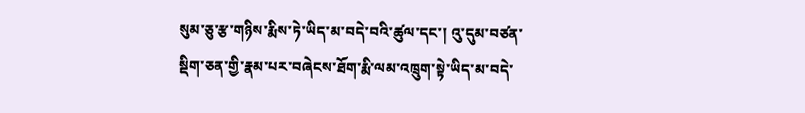སུམ་ཅུ་རྩ་གཉིས་རྨིས་ཏེ་ཡིད་མ་བདེ་བའི་ཚུལ་དང་། འུ་དུམ་བཙན་སྡིག་ཅན་གྱི་རྣམ་པར་བཞེངས་ཐོག་རྨི་ལམ་འཁྲུག་སྟེ་ཡིད་མ་བདེ་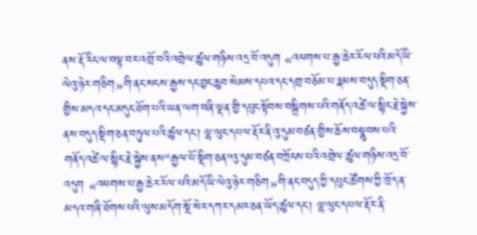ནས་རྡོ་རིང་ལ་བལྟ་བར་འགྲོ་བའི་འགྲེལ་ཚུལ་གཉིས་འདྲ་བོ་འདུག «འཕགས་པ་རྒྱ་ཆེར་རོལ་པའི་མདོ་ཡི་ལེའུ་ཉེར་གཅིག»གི་ནང་སངས་རྒྱས་དང་བྱང་ཆུབ་སེམས་དཔའ་དང་དགྲ་བཅོམ་པ་རྣམས་བདུད་སྡིག་ཅན་གྱིས་མདའ་དང་མདུང་ཐོག་པའི་ཡན་ལག་བཞི་ལྡན་གྱི་དཔུང་སྟོབས་བསྒྲིགས་པའི་གནོད་འཚེ་ལ་སྙིང་རྗེ་སྐྱེས་ནས་བདུད་སྡིག་ཅན་བཏུལ་པའི་ཚུལ་དང་། ལྷ་ལུང་དཔལ་རྡོར་ནི་འུ་དུམ་བཙན་གྱིས་ཆོས་བསྣུབས་པའི་གནོད་འཚེ་ལ་སྙིང་རྗེ་སྐྱེས་ནས“རྒྱལ་པོ་སྡིག་ཅན”འུ་དུམ་བཙན་བཀྲོངས་པའི་འགྲེལ་ཚུལ་གཉིས་འདྲ་བོ་འདུག «འཕགས་པ་རྒྱ་ཆེར་རོལ་པའི་མདོ་ཡི་ལེའུ་ཉེར་གཅིག»གི་ནང་བདུད་ཀྱི་དཔུང་ཚོགས་ཀྱི་ཁྲོད་ན་མདའ་གཞི་ཐོགས་པའི་ལུས་མདོག་སྔོ་སེར་དཀར་དམར་ཅན་ཡོད་ཚུལ་དང་། ལྷ་ལུང་དཔལ་རྡོར་ནི་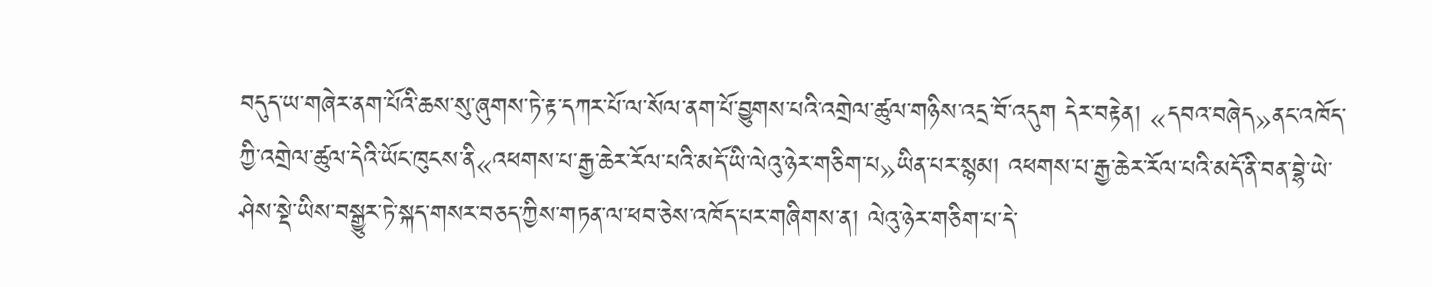བདུད་ཡ་གཞེར་ནག་པོའི་ཆས་སུ་ཞུགས་ཏེ་རྟ་དཀར་པོ་ལ་སོལ་ནག་པོ་བྱུགས་པའི་འགྲེལ་ཚུལ་གཉིས་འདྲ་བོ་འདུག དེར་བརྟེན། «དབའ་བཞེད»ནང་འཁོད་ཀྱི་འགྲེལ་ཚུལ་དེའི་ཡོང་ཁུངས་ནི«འཕགས་པ་རྒྱ་ཆེར་རོལ་པའི་མདོ་ཡི་ལེའུ་ཉེར་གཅིག་པ»ཡིན་པར་སྙམ། འཕགས་པ་རྒྱ་ཆེར་རོལ་པའི་མདོ་ནི་བན་བྷེ་ཡེ་ཤེས་སྡེ་ཡིས་བསྒྱུར་ཏེ་སྐད་གསར་བཅད་ཀྱིས་གཏན་ལ་ཕབ་ཅེས་འཁོད་པར་གཞིགས་ན། ལེའུ་ཉེར་གཅིག་པ་དེ་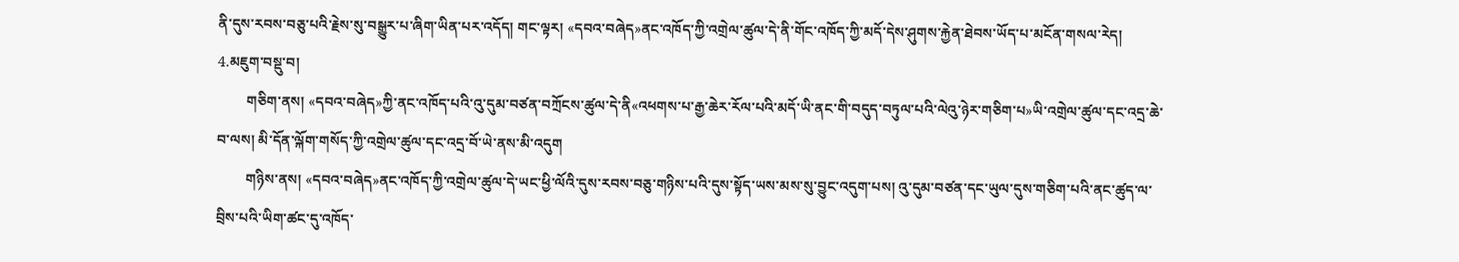ནི་དུས་རབས་བཅུ་པའི་རྗེས་སུ་བསྒྱུར་པ་ཞིག་ཡིན་པར་འདོད། གང་ལྟར། «དབའ་བཞེད»ནང་འཁོད་ཀྱི་འགྲེལ་ཚུལ་དེ་ནི་གོང་འཁོད་ཀྱི་མདོ་དེས་ཤུགས་རྐྱེན་ཐེབས་ཡོད་པ་མངོན་གསལ་རེད།
4.མཇུག་བསྡུ་བ།
        གཅིག་ནས། «དབའ་བཞེད»ཀྱི་ནང་འཁོད་པའི་འུ་དུམ་བཙན་བཀྲོངས་ཚུལ་དེ་ནི«འཕགས་པ་རྒྱ་ཆེར་རོལ་པའི་མདོ་ཡི་ནང་གི་བདུད་བཏུལ་པའི་ལེའུ་ཉེར་གཅིག་པ»ཡི་འགྲེལ་ཚུལ་དང་འདྲ་ཆེ་བ་ལས། མི་དོན་ལྐོག་གསོད་ཀྱི་འགྲེལ་ཚུལ་དང་འདྲ་བོ་ཡེ་ནས་མི་འདུག
        གཉིས་ནས། «དབའ་བཞེད»ནང་འཁོད་ཀྱི་འགྲེལ་ཚུལ་དེ་ཡང་ཕྱི་ལོའི་དུས་རབས་བཅུ་གཉིས་པའི་དུས་སྟོད་ཡས་མས་སུ་བྱུང་འདུག་པས། འུ་དུམ་བཙན་དང་ཡུལ་དུས་གཅིག་པའི་ནང་ཚུད་ལ་བྲིས་པའི་ཡིག་ཚང་དུ་འཁོད་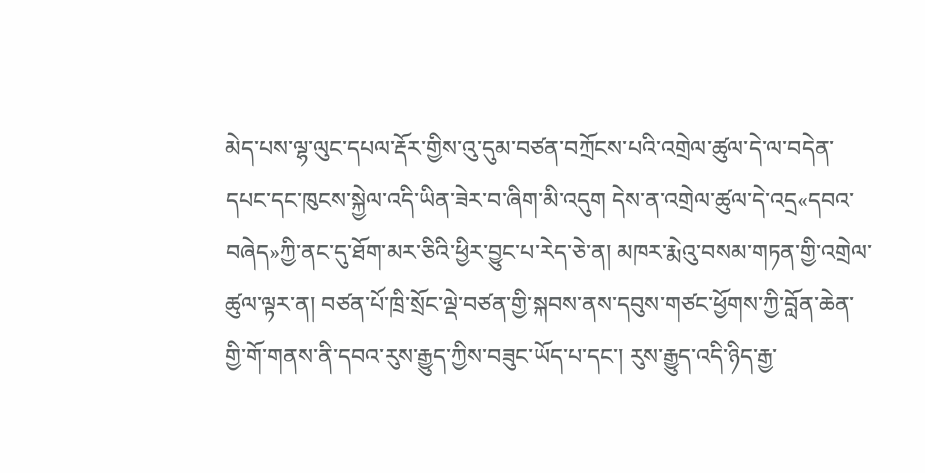མེད་པས་ལྷ་ལུང་དཔལ་རྡོར་གྱིས་འུ་དུམ་བཙན་བཀྲོངས་པའི་འགྲེལ་ཚུལ་དེ་ལ་བདེན་དཔང་དང་ཁུངས་སྐྱེལ་འདི་ཡིན་ཟེར་བ་ཞིག་མི་འདུག དེས་ན་འགྲེལ་ཚུལ་དེ་འདྲ«དབའ་བཞེད»ཀྱི་ནང་དུ་ཐོག་མར་ཅིའི་ཕྱིར་བྱུང་པ་རེད་ཅེ་ན། མཁར་རྨེའུ་བསམ་གཏན་གྱི་འགྲེལ་ཚུལ་ལྟར་ན། བཙན་པོ་ཁྲི་སྲོང་ལྡེ་བཙན་གྱི་སྐབས་ནས་དབུས་གཙང་ཕྱོགས་ཀྱི་བློན་ཆེན་གྱི་གོ་གནས་ནི་དབའ་རུས་རྒྱུད་ཀྱིས་བཟུང་ཡོད་པ་དང་། རུས་རྒྱུད་འདི་ཉིད་རྒྱ་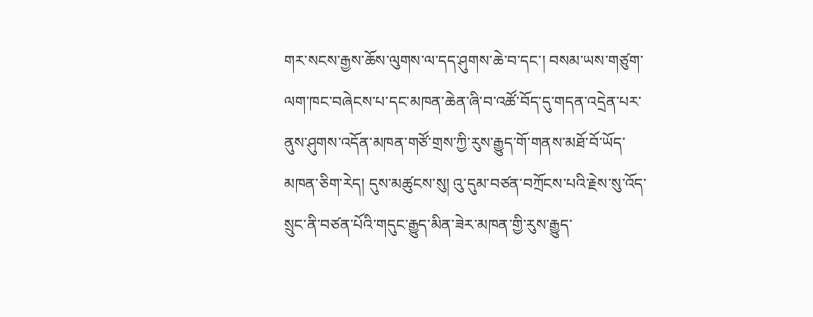གར་སངས་རྒྱས་ཆོས་ལུགས་ལ་དད་ཤུགས་ཆེ་བ་དང་། བསམ་ཡས་གཙུག་ལག་ཁང་བཞེངས་པ་དང་མཁན་ཆེན་ཞི་བ་འཚོ་བོད་དུ་གདན་འདྲེན་པར་ནུས་ཤུགས་འདོན་མཁན་གཙོ་གྲས་ཀྱི་རུས་རྒྱུད་གོ་གནས་མཐོ་བོ་ཡོད་མཁན་ཅིག་རེད། དུས་མཚུངས་སུ། འུ་དུམ་བཙན་བཀྲོངས་པའི་རྗེས་སུ་འོད་སྲུང་ནི་བཙན་པོའི་གདུང་རྒྱུད་མིན་ཟེར་མཁན་གྱི་རུས་རྒྱུད་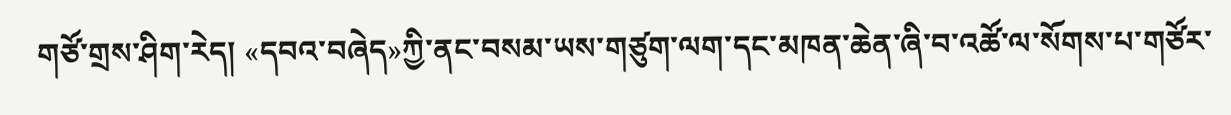གཙོ་གྲས་ཤིག་རེད། «དབའ་བཞེད»ཀྱི་ནང་བསམ་ཡས་གཙུག་ལག་དང་མཁན་ཆེན་ཞི་བ་འཚོ་ལ་སོགས་པ་གཙོར་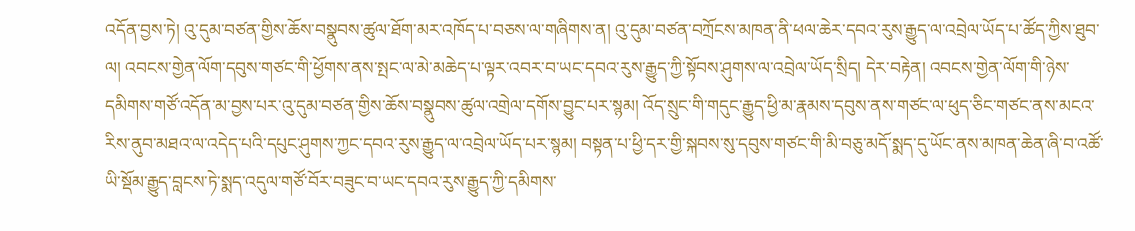འདོན་བྱས་ཏེ། འུ་དུམ་བཙན་གྱིས་ཆོས་བསྣུབས་ཚུལ་ཐོག་མར་འཁོད་པ་བཅས་ལ་གཞིགས་ན། འུ་དུམ་བཙན་བཀྲོངས་མཁན་ནི་ཕལ་ཆེར་དབའ་རུས་རྒྱུད་ལ་འབྲེལ་ཡོད་པ་ཚོད་ཀྱིས་ཐུབ་ལ། འབངས་གྱེན་ལོག་དབུས་གཙང་གི་ཕྱོགས་ནས་སྤང་ལ་མེ་མཆེད་པ་ལྟར་འབར་བ་ཡང་དབའ་རུས་རྒྱུད་ཀྱི་སྟོབས་ཤུགས་ལ་འབྲེལ་ཡོད་སྲིད། དེར་བརྟེན། འབངས་གྱེན་ལོག་གི་ཉེས་དམིགས་གཙོ་འདོན་མ་བྱས་པར་འུ་དུམ་བཙན་གྱིས་ཆོས་བསྣུབས་ཚུལ་འགྲེལ་དགོས་བྱུང་པར་སྙམ། འོད་སྲུང་གི་གདུང་རྒྱུད་ཕྱི་མ་རྣམས་དབུས་ནས་གཙང་ལ་ཕུད་ཅིང་གཙང་ནས་མངའ་རིས་ནུབ་མཐའ་ལ་འདེད་པའི་དཔུང་ཤུགས་ཀྱང་དབའ་རུས་རྒྱུད་ལ་འབྲེལ་ཡོད་པར་སྙམ། བསྟན་པ་ཕྱི་དར་གྱི་སྐབས་སུ་དབུས་གཙང་གི་མི་བཅུ་མདོ་སྨད་དུ་ཡོང་ནས་མཁན་ཆེན་ཞི་བ་འཚོ་ཡི་སྡོམ་རྒྱུད་བླངས་ཏེ་སྨད་འདུལ་གཙོ་བོར་བཟུང་བ་ཡང་དབའ་རུས་རྒྱུད་ཀྱི་དམིགས་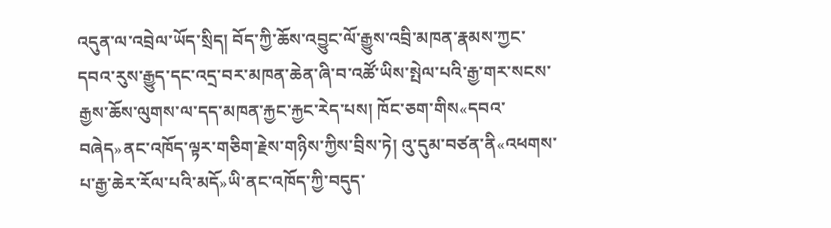འདུན་ལ་འབྲེལ་ཡོད་སྲིད། བོད་ཀྱི་ཆོས་འབྱུང་ལོ་རྒྱུས་འབྲི་མཁན་རྣམས་ཀྱང་དབའ་རུས་རྒྱུད་དང་འདྲ་བར་མཁན་ཆེན་ཞི་བ་འཚོ་ཡིས་སྤེལ་པའི་རྒྱ་གར་སངས་རྒྱས་ཆོས་ལུགས་ལ་དད་མཁན་རྐྱང་རྐྱང་རེད་པས། ཁོང་ཅག་གིས«དབའ་བཞེད»ནང་འཁོད་ལྟར་གཅིག་རྗེས་གཉིས་ཀྱིས་བྲིས་ཏེ། འུ་དུམ་བཙན་ནི«འཕགས་པ་རྒྱ་ཆེར་རོལ་པའི་མདོ»ཡི་ནང་འཁོད་ཀྱི་བདུད་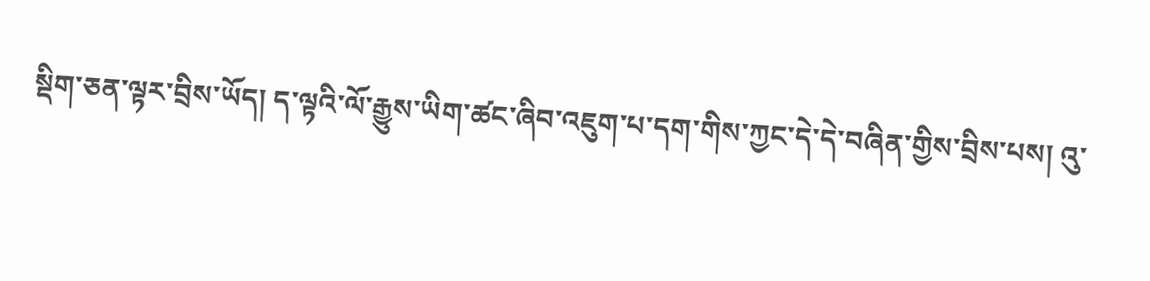སྡིག་ཅན་ལྟར་བྲིས་ཡོད། ད་ལྟའི་ལོ་རྒྱུས་ཡིག་ཚང་ཞིབ་འཇུག་པ་དག་གིས་ཀྱང་དེ་དེ་བཞིན་གྱིས་བྲིས་པས། འུ་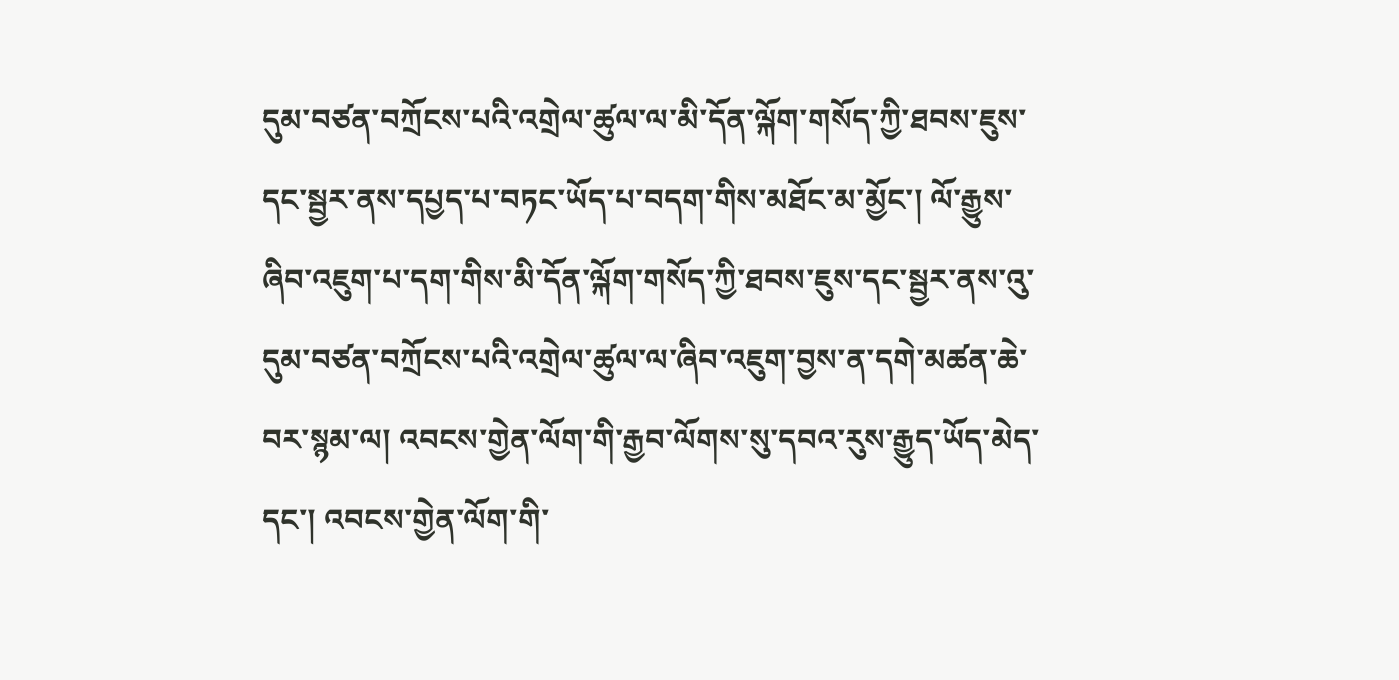དུམ་བཙན་བཀྲོངས་པའི་འགྲེལ་ཚུལ་ལ་མི་དོན་ལྐོག་གསོད་ཀྱི་ཐབས་ཇུས་དང་སྦྱར་ནས་དཔྱད་པ་བཏང་ཡོད་པ་བདག་གིས་མཐོང་མ་མྱོང་། ལོ་རྒྱུས་ཞིབ་འཇུག་པ་དག་གིས་མི་དོན་ལྐོག་གསོད་ཀྱི་ཐབས་ཇུས་དང་སྦྱར་ནས་འུ་དུམ་བཙན་བཀྲོངས་པའི་འགྲེལ་ཚུལ་ལ་ཞིབ་འཇུག་བྱས་ན་དགེ་མཚན་ཆེ་བར་སྙམ་ལ། འབངས་གྱེན་ལོག་གི་རྒྱབ་ལོགས་སུ་དབའ་རུས་རྒྱུད་ཡོད་མེད་དང་། འབངས་གྱེན་ལོག་གི་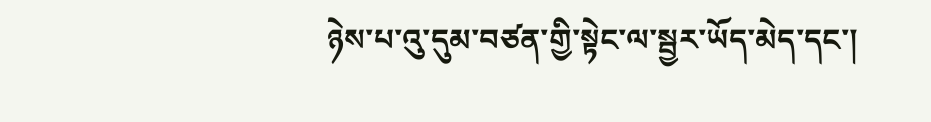ཉེས་པ་འུ་དུམ་བཙན་གྱི་སྟེང་ལ་སྦྱར་ཡོད་མེད་དང་།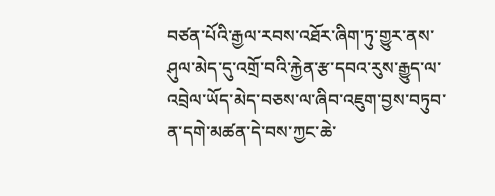བཙན་པོའི་རྒྱལ་རབས་འཐོར་ཞིག་ཏུ་གྱུར་ནས་ཤུལ་མེད་དུ་འགྲོ་བའི་རྐྱེན་རྩ་དབའ་རུས་རྒྱུད་ལ་འབྲེལ་ཡོད་མེད་བཅས་ལ་ཞིབ་འཇུག་བྱས་བཏུབ་ན་དགེ་མཚན་དེ་བས་ཀྱང་ཆེ་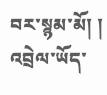བར་སྙམ་མོ། །
འབྲེལ་ཡོད་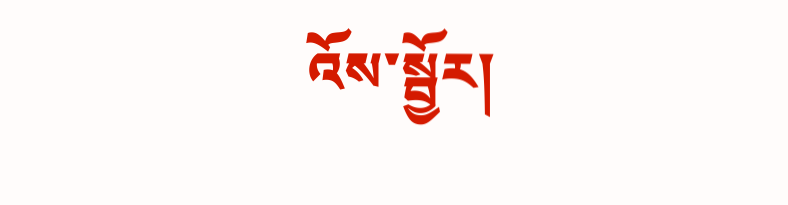འོས་སྦྱོར།